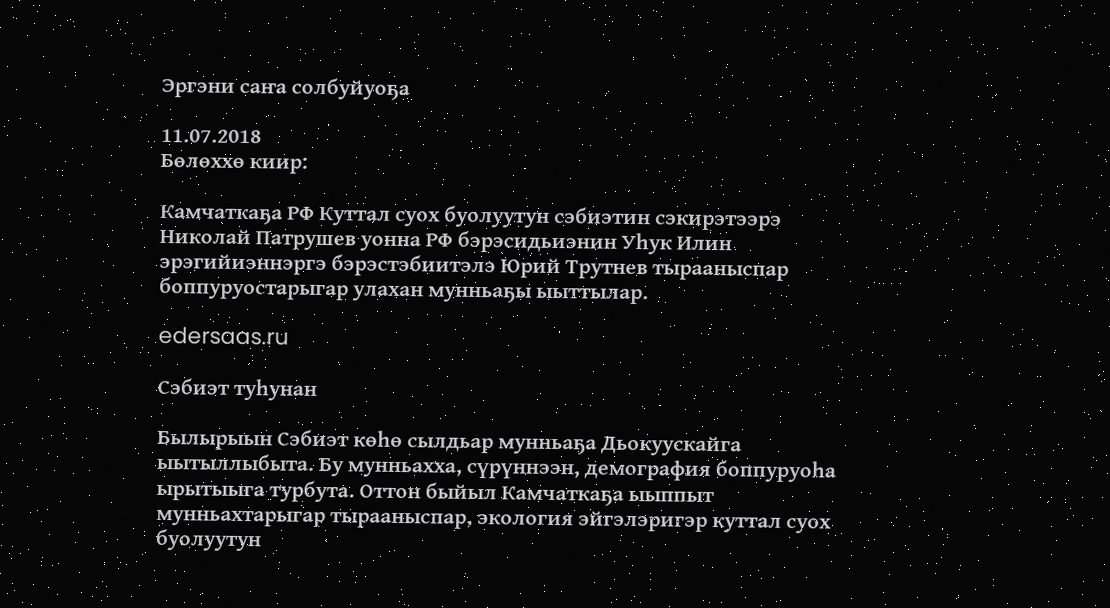Эргэни саҥа солбуйуоҕа

11.07.2018
Бөлөххө киир:

Камчаткаҕа РФ Куттал суох буолуутун сэбиэтин сэкирэтээрэ Николай Патрушев уонна РФ бэрэсидьиэнин Уһук Илин эрэгийиэннэргэ бэрэстэбиитэлэ Юрий Трутнев тырааныспар боппуруостарыгар улахан мунньаҕы ыыттылар.

edersaas.ru

Сэбиэт туһунан

Былырыын Сэбиэт көһө сылдьар мунньаҕа Дьокуускайга ыытыллыбыта. Бу мунньахха, сүрүннээн, демография боппуруоһа ырытыыга турбута. Оттон быйыл Камчаткаҕа ыыппыт мунньахтарыгар тырааныспар, экология эйгэлэригэр куттал суох буолуутун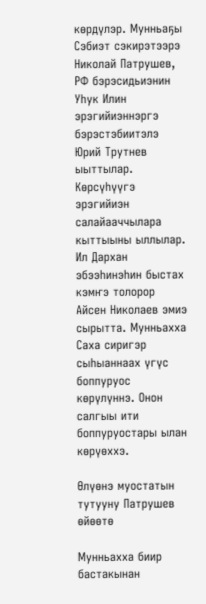көрдүлэр. Мунньаҕы Сэбиэт сэкирэтээрэ Николай Патрушев, РФ бэрэсидьиэнин Уһук Илин эрэгийиэннэргэ бэрэстэбиитэлэ Юрий Трутнев ыыттылар. Көрсүһүүгэ эрэгийиэн салайааччылара кыттыыны ыллылар. Ил Дархан эбээһинэһин быстах кэмҥэ толорор Айсен Николаев эмиэ сырытта. Мунньахха Саха сиригэр сыһыаннаах үгүс боппуруос көрүлүннэ. Онон салгыы ити боппуруостары ылан көрүөххэ.

Өлүөнэ муостатын тутууну Патрушев өйөөтө

Мунньахха биир бастакынан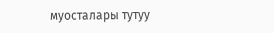муосталары тутуу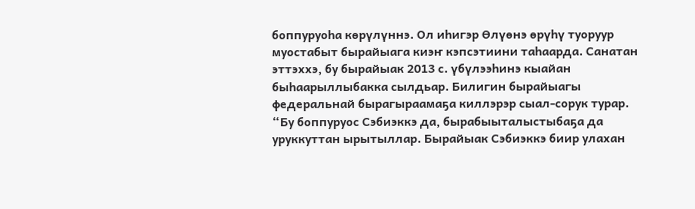боппуруоһа көрүлүннэ. Ол иһигэр Өлүөнэ өрүһү туоруур муостабыт бырайыага киэҥ кэпсэтиини таһаарда. Санатан эттэххэ, бу бырайыак 2013 с. үбүлээһинэ кыайан быһаарыллыбакка сылдьар. Билигин бырайыагы федеральнай бырагыраамаҕа киллэрэр сыал-сорук турар. “Бу боппуруос Сэбиэккэ да, бырабыыталыстыбаҕа да уруккуттан ырытыллар. Бырайыак Сэбиэккэ биир улахан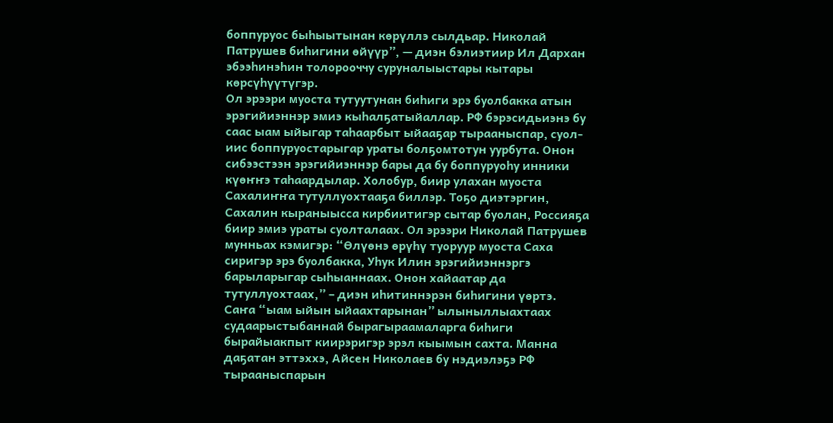боппуруос быһыытынан көрүллэ сылдьар. Николай Патрушев биһигини өйүүр”, — диэн бэлиэтиир Ил Дархан эбээһинэһин толорооччу суруналыыстары кытары көрсүһүүтүгэр.
Ол эрээри муоста тутуутунан биһиги эрэ буолбакка атын эрэгийиэннэр эмиэ кыһалҕатыйаллар. РФ бэрэсидьиэнэ бу саас ыам ыйыгар таһаарбыт ыйааҕар тырааныспар, суол-иис боппуруостарыгар ураты болҕомтотун уурбута. Онон сибээстээн эрэгийиэннэр бары да бу боппуруоһу инники күөҥҥэ таһаардылар. Холобур, биир улахан муоста Сахалиҥҥа тутуллуохтааҕа биллэр. Тоҕо диэтэргин, Сахалин кыраныысса кирбиитигэр сытар буолан, Россияҕа биир эмиэ ураты суолталаах. Ол эрээри Николай Патрушев мунньах кэмигэр: “Өлүөнэ өрүһү туоруур муоста Саха сиригэр эрэ буолбакка, Уһук Илин эрэгийиэннэргэ барыларыгар сыһыаннаах. Онон хайаатар да тутуллуохтаах,” – диэн иһитиннэрэн биһигини үөртэ. Саҥа “ыам ыйын ыйаахтарынан” ылыныллыахтаах судаарыстыбаннай бырагыраамаларга биһиги бырайыакпыт киирэригэр эрэл кыымын сахта. Манна даҕатан эттэххэ, Айсен Николаев бу нэдиэлэҕэ РФ тырааныспарын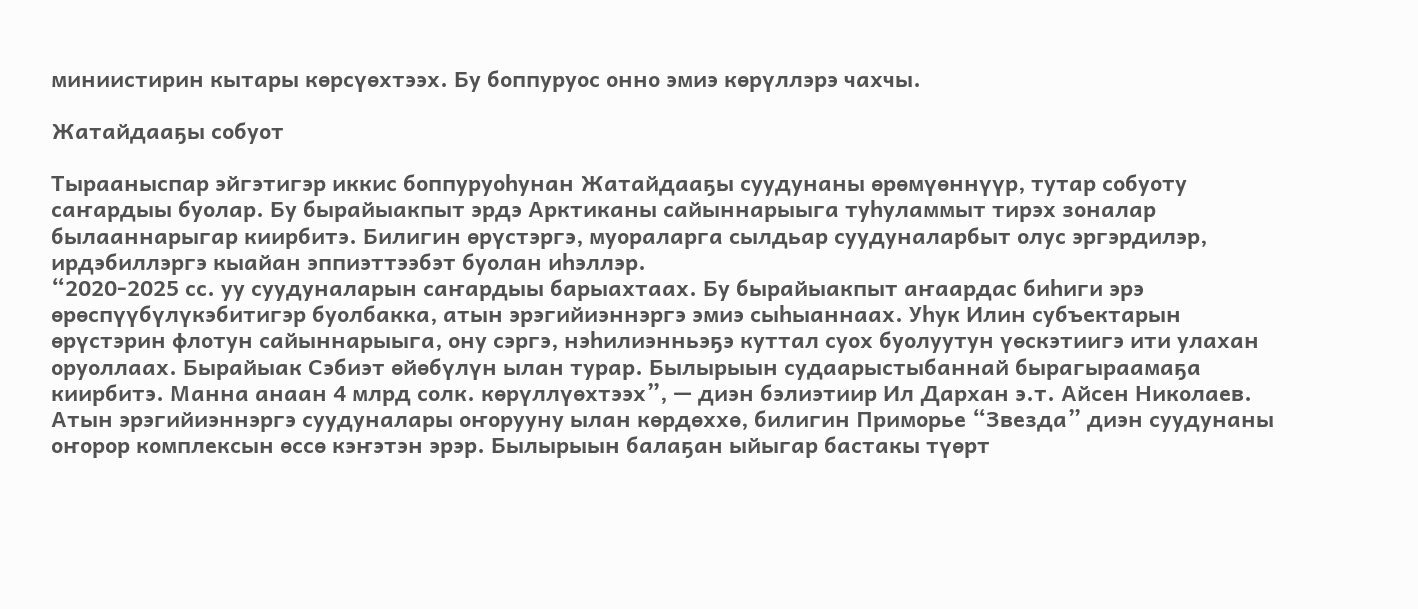миниистирин кытары көрсүөхтээх. Бу боппуруос онно эмиэ көрүллэрэ чахчы.

Жатайдааҕы собуот

Тырааныспар эйгэтигэр иккис боппуруоһунан Жатайдааҕы суудунаны өрөмүөннүүр, тутар собуоту саҥардыы буолар. Бу бырайыакпыт эрдэ Арктиканы сайыннарыыга туһуламмыт тирэх зоналар былааннарыгар киирбитэ. Билигин өрүстэргэ, муораларга сылдьар суудуналарбыт олус эргэрдилэр, ирдэбиллэргэ кыайан эппиэттээбэт буолан иһэллэр.
“2020-2025 сс. уу суудуналарын саҥардыы барыахтаах. Бу бырайыакпыт аҥаардас биһиги эрэ өрөспүүбүлүкэбитигэр буолбакка, атын эрэгийиэннэргэ эмиэ сыһыаннаах. Уһук Илин субъектарын өрүстэрин флотун сайыннарыыга, ону сэргэ, нэһилиэнньэҕэ куттал суох буолуутун үөскэтиигэ ити улахан оруоллаах. Бырайыак Сэбиэт өйөбүлүн ылан турар. Былырыын судаарыстыбаннай бырагыраамаҕа киирбитэ. Манна анаан 4 млрд солк. көрүллүөхтээх”, — диэн бэлиэтиир Ил Дархан э.т. Айсен Николаев.
Атын эрэгийиэннэргэ суудуналары оҥорууну ылан көрдөххө, билигин Приморье “Звезда” диэн суудунаны оҥорор комплексын өссө кэҥэтэн эрэр. Былырыын балаҕан ыйыгар бастакы түөрт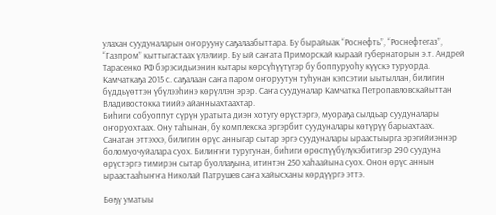улахан суудуналарын оҥорууну саҕалаабыттара. Бу бырайыак “Роснефть”, “Роснефтегаз”, “Газпром” кыттыгастаах үлэлиир. Бу ый саҥата Приморскай кыраай губернаторын э.т. Андрей Тарасенко РФ бэрэсидьиэнин кытары көрсүһүүтүгэр бу боппуруоһу күүскэ туруорда. Камчаткаҕа 2015 с. саҕалаан саҥа паром оҥоруутун туһунан кэпсэтии ыытыллан, билигин бүддьүөттэн үбүлээһинэ көрүллэн эрэр. Саҥа суудуналар Камчатка Петропавловскайыттан Владивостокка тиийэ айанныахтаахтар.
Биһиги собуоппут сүрүн уратыта диэн хотугу өрүстэргэ, муораҕа сылдьар суудуналары оҥоруохтаах. Ону таһынан, бу комплекска эргэрбит суудуналары көтүрүү барыахтаах. Санатан эттэххэ, билигин өрүс анныгар сытар эргэ суудуналары ыраастыырга эрэгийиэннэр боломуочуйалара суох. Билиҥҥи туругунан, биһиги өрөспүүбүлүкэбитигэр 290 суудуна өрүстэргэ тимирэн сытар буоллаҕына, итинтэн 250 хаһаайына суох. Онон өрүс аннын ыраастааһыҥҥа Николай Патрушев саҥа хайысханы көрдүүргэ эттэ.

Бөҕү уматыы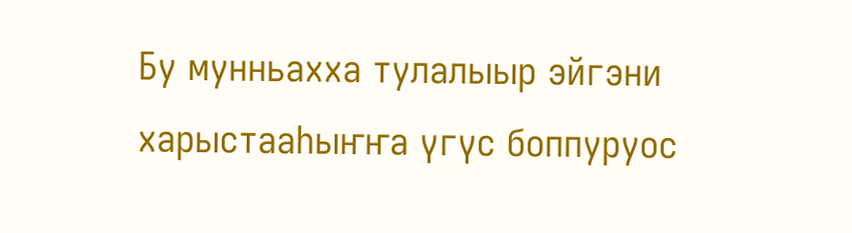Бу мунньахха тулалыыр эйгэни харыстааһыҥҥа үгүс боппуруос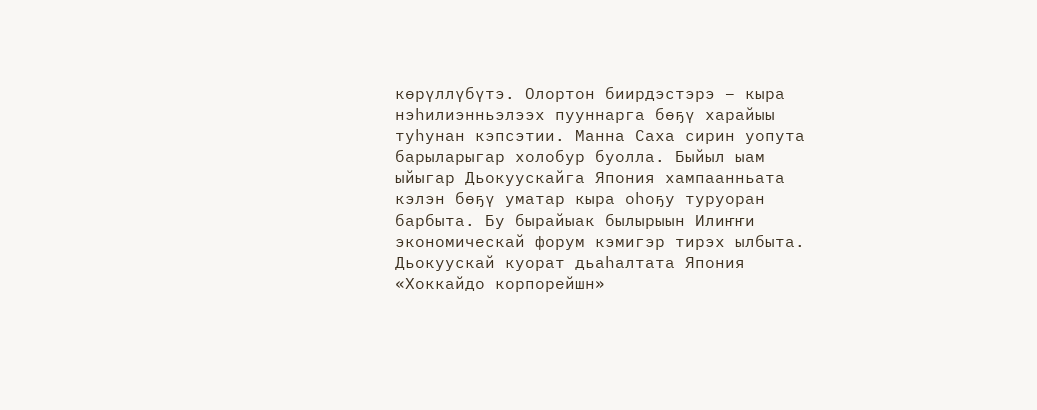көрүллүбүтэ. Олортон биирдэстэрэ – кыра нэһилиэнньэлээх пууннарга бөҕү харайыы туһунан кэпсэтии. Манна Саха сирин уопута барыларыгар холобур буолла. Быйыл ыам ыйыгар Дьокуускайга Япония хампаанньата кэлэн бөҕү уматар кыра оһоҕу туруоран барбыта. Бу бырайыак былырыын Илиҥҥи экономическай форум кэмигэр тирэх ылбыта. Дьокуускай куорат дьаһалтата Япония «Хоккайдо корпорейшн»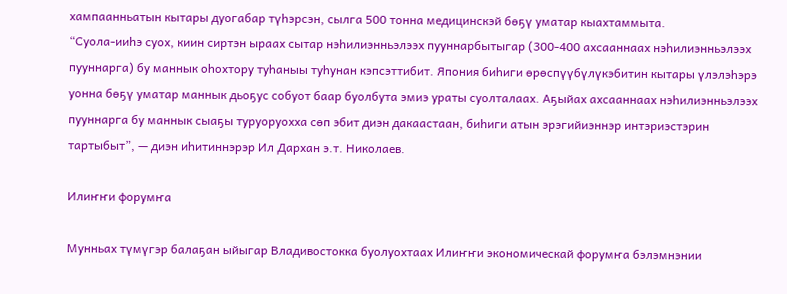хампаанньатын кытары дуогабар түһэрсэн, сылга 500 тонна медицинскэй бөҕү уматар кыахтаммыта.
“Суола-ииһэ суох, киин сиртэн ыраах сытар нэһилиэнньэлээх пууннарбытыгар (300-400 ахсааннаах нэһилиэнньэлээх пууннарга) бу маннык оһохтору туһаныы туһунан кэпсэттибит. Япония биһиги өрөспүүбүлүкэбитин кытары үлэлэһэрэ уонна бөҕү уматар маннык дьоҕус собуот баар буолбута эмиэ ураты суолталаах. Аҕыйах ахсааннаах нэһилиэнньэлээх пууннарга бу маннык сыаҕы туруоруохха сөп эбит диэн дакаастаан, биһиги атын эрэгийиэннэр интэриэстэрин тартыбыт”, — диэн иһитиннэрэр Ил Дархан э.т. Николаев.

Илиҥҥи форумҥа

Мунньах түмүгэр балаҕан ыйыгар Владивостокка буолуохтаах Илиҥҥи экономическай форумҥа бэлэмнэнии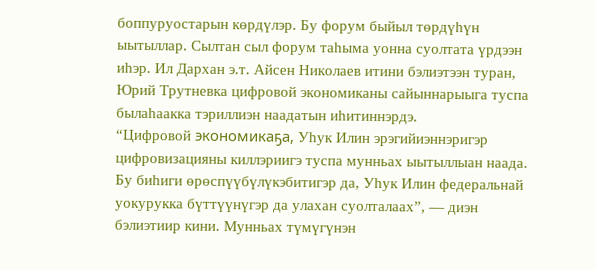боппуруостарын көрдүлэр. Бу форум быйыл төрдүһүн ыытыллар. Сылтан сыл форум таһыма уонна суолтата үрдээн иһэр. Ил Дархан э.т. Айсен Николаев итини бэлиэтээн туран, Юрий Трутневка цифровой экономиканы сайыннарыыга туспа былаһаакка тэриллиэн наадатын иһитиннэрдэ.
“Цифровой экономикаҕа, Уһук Илин эрэгийиэннэригэр цифровизацияны киллэриигэ туспа мунньах ыытыллыан наада. Бу биһиги өрөспүүбүлүкэбитигэр да, Уһук Илин федеральнай уокурукка бүттүүнүгэр да улахан суолталаах”, — диэн бэлиэтиир кини. Мунньах түмүгүнэн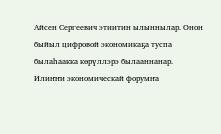Айсен Сергеевич этиитин ылыннылар. Онон быйыл цифровой экономикаҕа туспа былаһаакка көрүллэрэ былааннанар.
Илиҥҥи экономическай форумҥа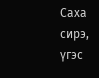Саха сирэ, үгэс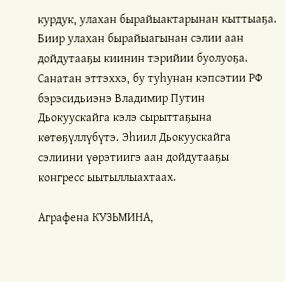курдук, улахан бырайыактарынан кыттыаҕа. Биир улахан бырайыагынан сэлии аан дойдутааҕы киинин тэрийии буолуоҕа. Санатан эттэххэ, бу туһунан кэпсэтии РФ бэрэсидьиэнэ Владимир Путин Дьокуускайга кэлэ сырыттаҕына көтөҕүллүбүтэ. Эһиил Дьокуускайга сэлиини үөрэтиигэ аан дойдутааҕы конгресс ыытыллыахтаах.

Аграфена КУЗЬМИНА,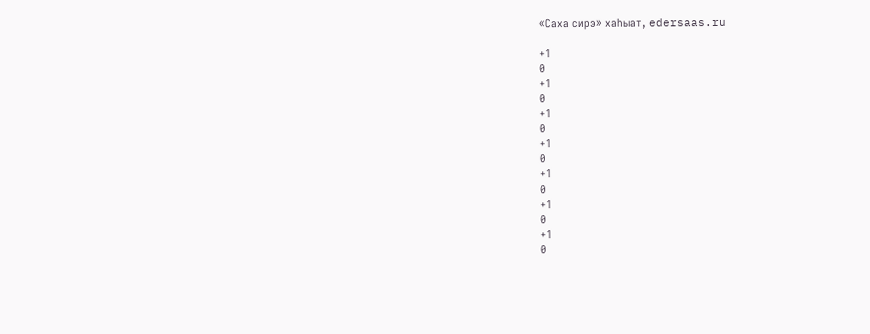«Саха сирэ» хаһыат, edersaas.ru

+1
0
+1
0
+1
0
+1
0
+1
0
+1
0
+1
0